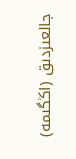جالعىزدىق (اڭگىمە)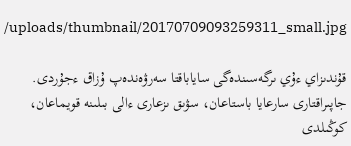/uploads/thumbnail/20170709093259311_small.jpg

قۇندىزاي ءۇي ىرگەسىندەگى ساياباقتا سەرۋەندەپ ۇزاق ءجۇردى. جاپىراقتارى سارعايا باستاعان، سۋىق ىزعارى ءالى بىلىنە قويماعان، كوڭىلدى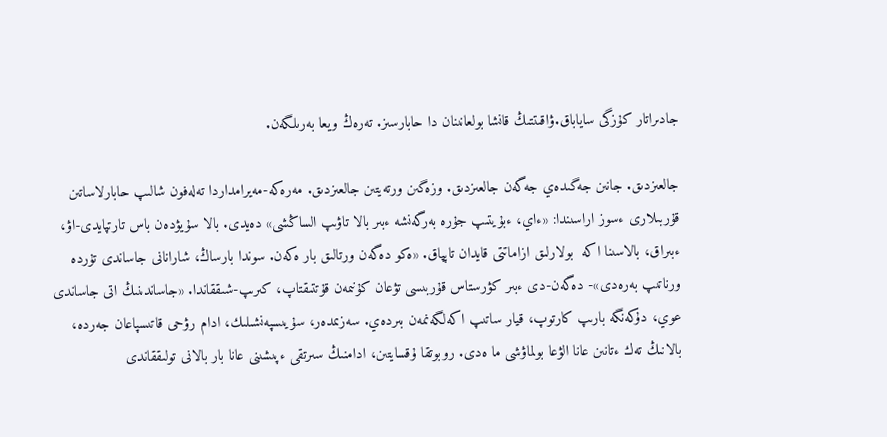جادىراتار كۇزگى ساياباق.ۋاقىتتىڭ قانشا بولعانىنان دا حابارسىز. تەرەڭ ويعا بەرىلگەن.

جالعىزدىق. جانىن جەگىدەي جەگەن جالعىزدىق. وزەگىن ورتەيتىن جالعىزدىق. مەرەكە-مەيرامداردا تەلەفون شالىپ حابارلاساتىن قۇربىلارى ءسوز اراسىندا: «ءاي، ءبۇيتىپ جۇرە بەرگەنشە ءبىر بالا تاۋىپ الساڭشى» دەيدى. بالا سۇيۋدەن باس تارتپايدى-اۋ، ءبىراق، بالاسىنا اكە  بولارلىق ازاماتتى قايدان تاپپاق. «ەكو دەگەن ورتالىق بار ەكەن. سوندا بارساڭ، شارانانى جاساندى تۇردە ورناتىپ بەرەدى»- دەگەن-دى ءبىر كۋرستاس قۇربىسى تۋعان كۇنىمەن قۇتتىقتاپ، كىرىپ-شىققاندا. «جاساندىنىڭ اتى جاساندى عوي، دۇكەنگە بارىپ كارتوپ، قيار ساتىپ اكەلگەنمەن بىردەي. سەزىمدەر، سۇيىسپەنشىلىك، ادام رۋحى قاتىسپاعان جەردە، بالانىڭ تەك ءتانىن عانا الۋعا بولماۋشى ما ەدى. روبوتقا ۇقسايتىن، ادامنىڭ سىرتقى ءپىشىنى عانا بار بالانى تولىققاندى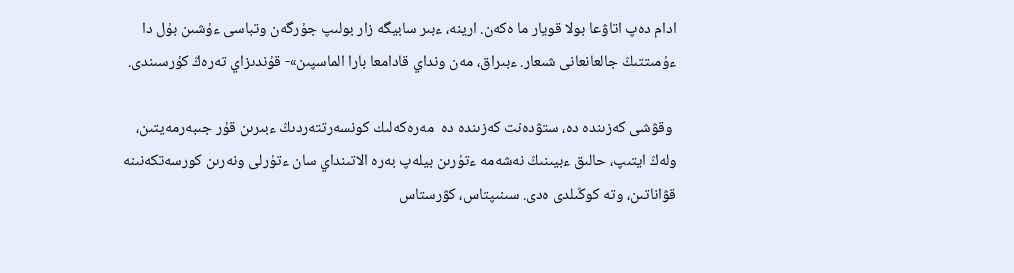ادام دەپ اتاۋعا بولا قويار ما ەكەن. ارينە، ءبىر سابيگە زار بولىپ جۇرگەن وتباسى ءۇشىن بۇل دا ءۇمىتتىڭ جالعانعانى شىعار. ءبىراق، مەن ونداي قادامعا بارا الماسپىن»- قۇندىزاي تەرەڭ كۇرسىندى.

 وقۋشى كەزىندە دە، ستۋدەنت كەزىندە دە  مەرەكەلىك كونسەرتتەردىڭ ءبىرىن قۇر جىبەرمەيتىن،  ولەڭ ايتىپ، حالىق ءبيىنىڭ نەشەمە ءتۇرىن بيلەپ بەرە الاتىنداي سان ءتۇرلى ونەرىن كورسەتكەنىنە قۋاناتىن، وتە كوڭىلدى ەدى. سىنىپتاس، كۋرستاس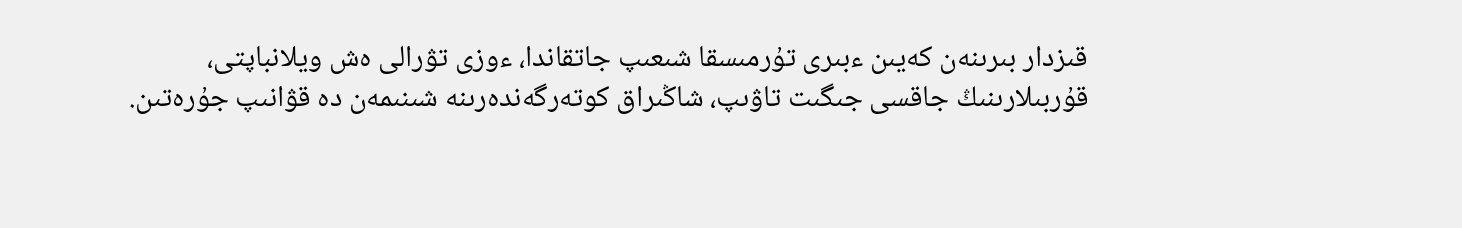قىزدار بىرىنەن كەيىن ءبىرى تۇرمىسقا شىعىپ جاتقاندا، ءوزى تۋرالى ەش ويلانباپتى، قۇربىلارىنىڭ جاقسى جىگىت تاۋىپ، شاڭىراق كوتەرگەندەرىنە شىنىمەن دە قۋانىپ جۇرەتىن.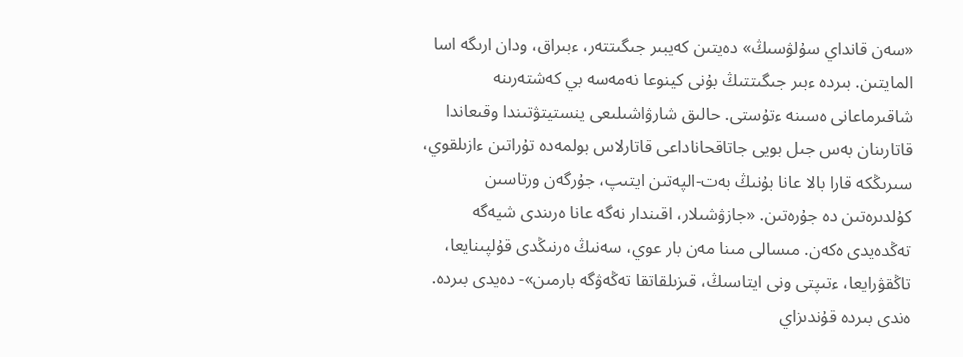«سەن قانداي سۇلۋسىڭ» دەيتىن كەيبىر جىگىتتەر، ءبىراق، ودان ارىگە اسا المايتىن. بىردە ءبىر جىگىتتىڭ بۇنى كينوعا نەمەسە بي كەشتەرىنە شاقىرماعانى ەسىنە ءتۇستى. حالىق شارۋاشىلىعى ينستيتۋتىندا وقىعاندا قاتارىنان بەس جىل بويى جاتاقحاناداعى قاتارلاس بولمەدە تۇراتىن ءازىلقوي،  سىرىڭكە قارا بالا عانا بۇنىڭ بەت-الپەتىن ايتىپ، جۇرگەن ورتاسىن كۇلدىرەتىن دە جۇرەتىن. «جازۋشىلار، اقىندار نەگە عانا ەرىندى شيەگە تەڭدەيدى ەكەن. مىسالى مىنا مەن بار عوي، سەنىڭ ەرنىڭدى قۇلپىنايعا، تاڭقۋرايعا، ءتىپتى ونى ايتاسىڭ، قىزىلقاتقا تەڭەۋگە بارمىن»- دەيدى بىردە. ەندى بىردە قۇندىزاي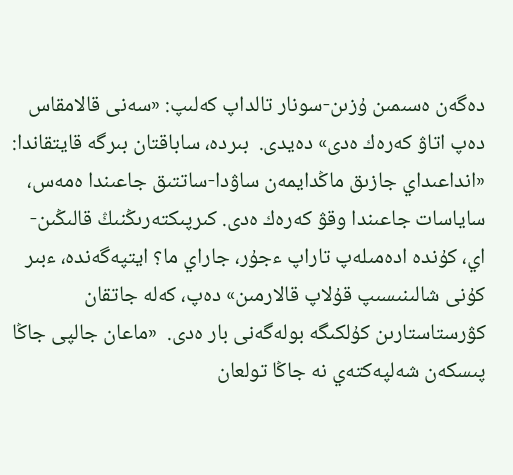دەگەن ەسىمىن ۇزىن-سونار تالداپ كەلىپ: «سەنى قالامقاس دەپ اتاۋ كەرەك ەدى» دەيدى.  بىردە، ساباقتان بىرگە قايتقاندا: «انداعىداي جازىق ماڭدايمەن ساۋدا-ساتتىق جاعىندا ەمەس، ساياسات جاعىندا وقۋ كەرەك ەدى. كىرپىكتەرىڭنىڭ قالىڭىن-اي، كۇندە ادەمىلەپ تاراپ ءجۇر، جاراي ما؟ ايتپەگەندە، ءبىر كۇنى شالىنىسىپ قۇلاپ قالارمىن» دەپ، كەلە جاتقان كۋرستاستارىن كۇلكىگە بولەگەنى بار ەدى.  «ماعان جالپى جاڭا پىسكەن شەلپەكتەي نە جاڭا تولعان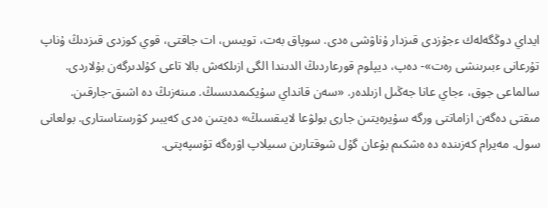ايداي دوڭگەلەك ءجۇزدى قىزدار ۇناۋشى ەدى. سوپاق بەت، تويىس، ات جاقتى، قوي كوزدى قىزدىڭ ۇناپ تۇرعانى ءبىرىنشى رەت»- دەپ، ديپلوم قورعاردىڭ الدىندا الگى ازىلكەش بالا تاعى كۇلدىرگەن بۇلاردى.  سالماعى جوق، ءجاي عانا جەڭىل ازىلدەر. «سەن قانداي سۇيكىمدىسىڭ. مىنەزىڭ دە اشىق-جارقىن. مىقتى دەگەن ازاماتتى ورگە سۇيرەيتىن جارى بولۋعا لايىقسىڭ» دەيتىن ەدى كەيبىر كۋرستاستارى. بولعانى سول. مەيرام كەزىندە دە ەشكىم بۇعان گۇل شوقتارىن سىيلاپ اۋرەگە تۇسپەپتى.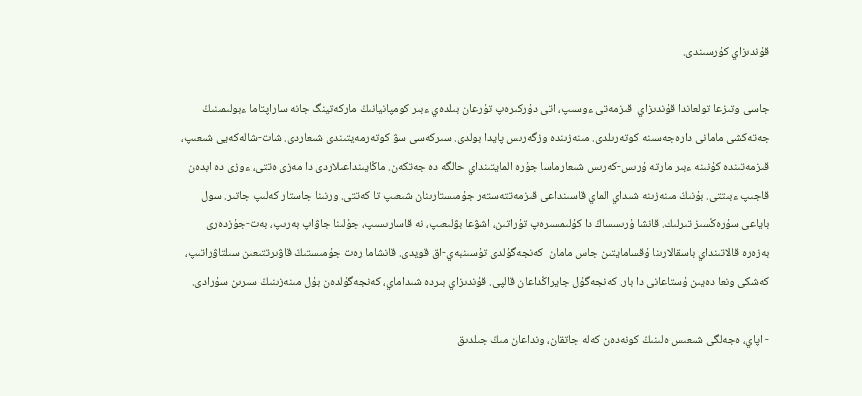قۇندىزاي كۇرسىندى.

جاسى وتىزعا تولعاندا قۇندىزاي  قىزمەتى ءوسىپ، اتى دۇركىرەپ تۇرعان بىلدەي ءبىر كومپانيانىڭ ماركەتينگ جانە ساراپتاما ءبولىمىنىڭ جەتەكشى مامانى دارەجەسىنە كوتەرىلدى. مىنەزىندە وزگەرىس پايدا بولدى. سىركەسى سۋ كوتەرمەيتىندى شىعاردى. شات-شالەكەيى شىعىپ، قىزمەتىندە كۇنىنە ءبىر مارتە ۇرىس-كەرىس شىعارماسا جۇرە المايتىنداي حالگە دە جەتكەن. ماڭايىنداعىلاردى دا مەزى ەتتى، ءوزى دە ابدەن قاجىپ ءبىتتى. بۇنىڭ مىنەزىنە شىداي الماي قاسىنداعى قىزمەتتەستەر جۇمىستارىنان شىعىپ تا كەتتى. ورنىنا جاستار كەلىپ جاتىر. سول باياعى سۇرەڭسىز تىرلىك. قانشا ۇرىسساڭ دا كۇلىمسىرەپ تۇراتىن، اشۋعا بۋلىعىپ، نە قاسارىسىپ، جۇلىنا جاۋاپ بەرىپ، بەت-جۇزدەرى بەزەرە قالاتىنداي باسقالارىنا ۇقسامايتىن جاس مامان  كەنجەگۇلدى تۇسىنبەي-اق قويدى. قانشاما رەت جۇمىستىڭ قاۋىرتتىعىن سىلتاۋراتىپ، كەشكى ونعا دەيىن ۇستاعانى دا بار. كەنجەگۇل جايراڭداعان قالپى. قۇندىزاي بىردە شىداماي، كەنجەگۇلدەن بۇل مىنەزىنىڭ سىرىن سۇرادى.

- اپاي، ەجەلگى شىعىس ەلىنىڭ كونەدەن كەلە جاتقان، ونداعان مىڭ جىلدىق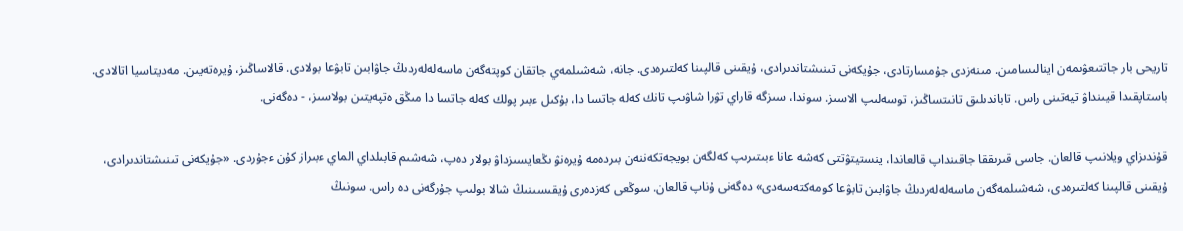تاريحى بار جاتتىعۋىمەن اينالىسامىن. مىنەزدى جۇمسارتادى، جۇيكەنى تىنىشتاندىرادى، ۇيقىنى قالپىنا كەلتىرەدى. جانە، شەشىلمەي جاتقان كوپتەگەن ماسەلەلەردىڭ جاۋابىن تابۋعا بولادى. قالاساڭىز، ۇيرەتەيىن. مەديتاسيا اتالادى. باستاپقىدا قيىنداۋ تيەتىنى راس. تاباندىلىق تانىتساڭىز، توسەلىپ الاسىز. سوندا، سىزگە قاراي تۋرا شاۋىپ تانك كەلە جاتسا دا، بۇكىل ءبىر پولك كەلە جاتسا دا مىڭق ەتپەيتىن بولاسىز، - دەگەنى.

قۇندىزاي ويلانىپ قالعان. جاسى قىرىققا جاقىنداپ قالعاندا، ينستيتۋتتى كەشە عانا ءبىتىرىپ كەلگەن بويجەتكەننەن بىردەمە ۇيرەنۋ ىڭعايسىزداۋ بولار دەپ، شەشىم قابىلداي الماي ءبىراز كۇن ءجۇردى. «جۇيكەنى تىنىشتاندىرادى، ۇيقىنى قالپىنا كەلتىرەدى، شەشىلمەگەن ماسەلەلەردىڭ جاۋابىن تابۋعا كومەكتەسەدى» دەگەنى ۇناپ قالعان. سوڭعى كەزدەرى ۇيقىسىنىڭ شالا بولىپ جۇرگەنى دە راس. سونىڭ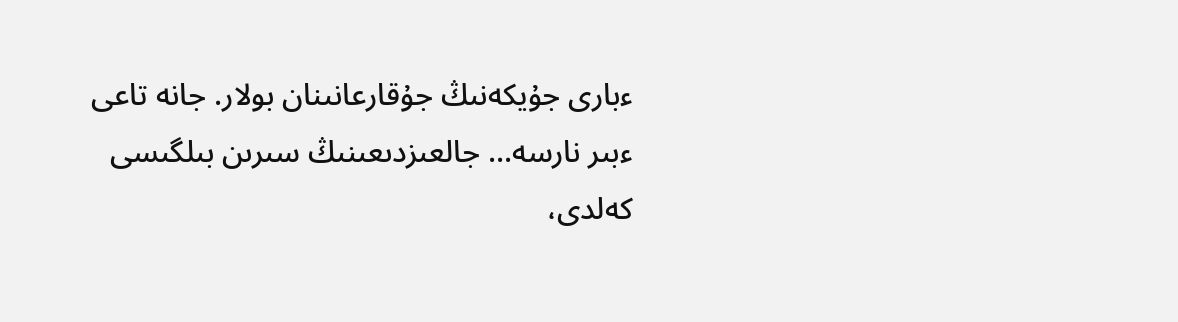ءبارى جۇيكەنىڭ جۇقارعانىنان بولار. جانە تاعى ءبىر نارسە... جالعىزدىعىنىڭ سىرىن بىلگىسى كەلدى،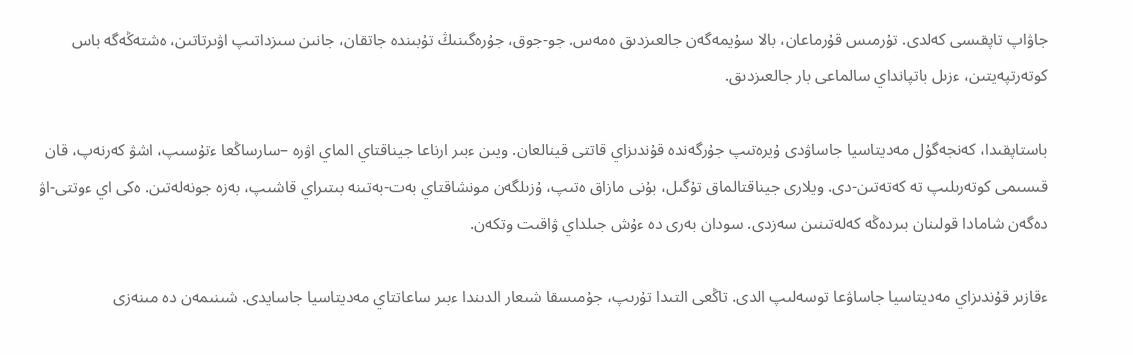جاۋاپ تاپقىسى كەلدى. تۇرمىس قۇرماعان، بالا سۇيمەگەن جالعىزدىق ەمەس. جو-جوق، جۇرەگىنىڭ تۇبىندە جاتقان، جانىن سىزداتىپ اۋىرتاتىن، ەشتەڭەگە باس كوتەرتپەيتىن، ءزىل باتپانداي سالماعى بار جالعىزدىق.

باستاپقىدا، كەنجەگۇل مەديتاسيا جاساۋدى ۇيرەتىپ جۇرگەندە قۇندىزاي قاتتى قينالعان. ويىن ءبىر ارناعا جيناقتاي الماي اۋرە –سارساڭعا ءتۇسىپ، اشۋ كەرنەپ، قان قىسىمى كوتەرىلىپ تە كەتەتىن-دى. ويلارى جيناقتالماق تۇگىل، بۇنى مازاق ەتىپ، ۇزىلگەن مونشاقتاي بەت-بەتىنە بىتىراي قاشىپ، بەزە جونەلەتىن. ەكى اي ءوتتى-اۋ دەگەن شامادا قولىنان بىردەڭە كەلەتىنىن سەزدى. سودان بەرى دە ءۇش جىلداي ۋاقىت وتكەن.

ءقازىر قۇندىزاي مەديتاسيا جاساۋعا توسەلىپ الدى. تاڭعى التىدا تۇرىپ، جۇمىسقا شىعار الدىندا ءبىر ساعاتتاي مەديتاسيا جاسايدى. شىنىمەن دە مىنەزى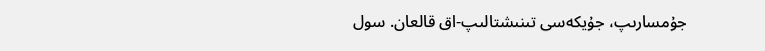جۇمسارىپ، جۇيكەسى تىنىشتالىپ-اق قالعان. سول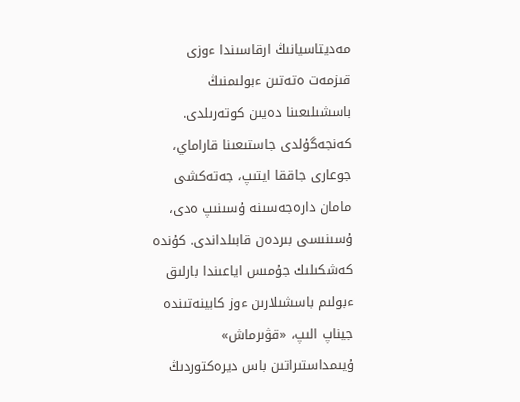مەديتاسيانىڭ ارقاسىندا ءوزى قىزمەت ەتەتىن ءبولىمنىڭ باسشىلىعىنا دەيىن كوتەرىلدى. كەنجەگۇلدى جاستىعىنا قاراماي، جوعارى جاققا ايتىپ، جەتەكشى مامان دارەجەسىنە ۇسىنىپ ەدى، ۇسىنىسى بىردەن قابىلداندى. كۇندە كەشكىلىك جۇمىس اياعىندا بارلىق ءبولىم باسشىلارىن ءوز كابينەتىندە جيناپ الىپ، «قۋىرماش» ۇيىمداستىراتىن باس ديرەكتوردىڭ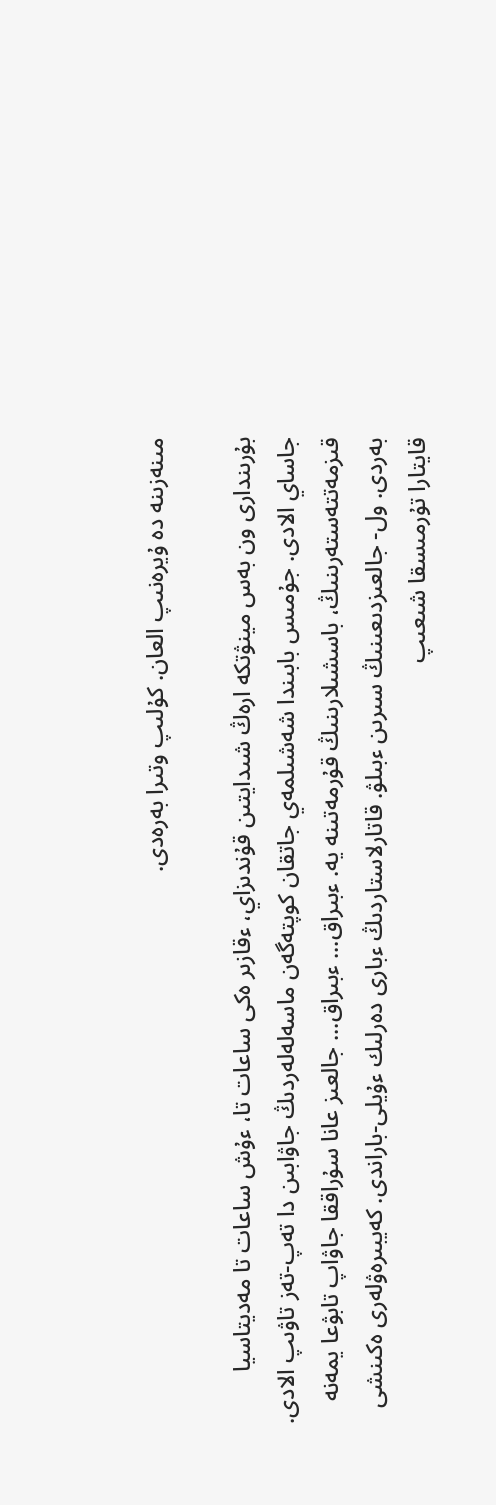مىنەزىنە دە ۇيرەنىپ العان. كۇلىپ وتىرا بەرەدى.

بۇرىندارى ون بەس مينۋتكە ارەڭ شىدايتىن قۇندىزاي، ءقازىر ەكى ساعات تا، ءۇش ساعات تا مەديتاسيا جاساي الادى. جۇمىس بابىندا شەشىلمەي جاتقان كوپتەگەن ماسەلەلەردىڭ جاۋابىن دا تەپ-تەز تاۋىپ الادى. قىزمەتتەستەرىنىڭ، باسشىلارىنىڭ قۇرمەتىنە يە. ءبىراق... ءبىراق... جالعىز عانا سۇراققا جاۋاپ تابۋعا يمەنە بەردى. ول- جالعىزدىعىنىڭ سىرىن ءبىلۋ. قاتارلاستاردىڭ ءبارى دەرلىك ءۇيلى-باراندى. كەيبىرەۋلەرى ەكىنشى قايتارا تۇرمىسقا شىعىپ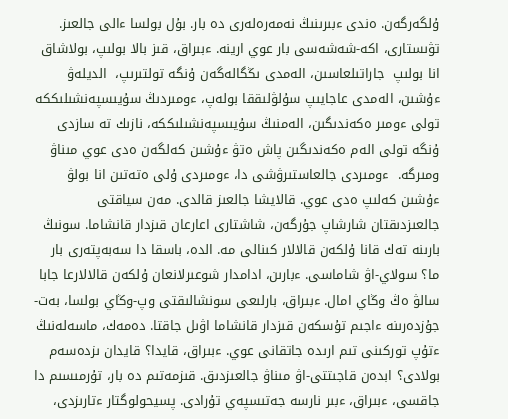ۇلگەرگەن. ەندى ءبىرىنىڭ نەمەرەلەرى دە بار. بۇل بولسا ءالى جالعىز. تۋىستارى، اكە-شەشەسى بار عوي ارينە. ءبىراق، قىز بالا بولىپ، بولاشاق انا بولىپ  جاراتىلعاسىن، الەمدى ىڭگالەگەن ۇنگە تولتىرىپ،  الديلەۋ ءۇشىن، الەمدى عاجايىپ سۇلۋلىققا بولەپ، ءومىردىڭ سۇيىسپەنشىلىككە تولى ءومىر ەكەندىگىن، الەمنىڭ سۇيىسپەنشىلىككە، نازىك تە سازدى ۇنگە تولى الەم ەكەندىگىن پاش ەتۋ ءۇشىن كەلگەن ەدى عوي مىناۋ ومىرگە.  ءومىردى جالعاستىرۋشى دا، ءومىردى ۇلى ەتەتىن انا بولۋ ءۇشىن كەلىپ ەدى عوي. قالايشا جالعىز قالدى. مەن سياقتى جالعىزدىقتان شارشاپ جۇرگەن، شاشتارى اعارعان قىزدار قانشاما. سونىڭ بارىنە تەك قانا ۇلكەن قالالار كىنالى مە. الدە، باسقا دا سەبەپتەرى بار ما؟ سولاي-اۋ شاماسى. ءبارىن، ادامدار شوعىرلانعان ۇلكەن قالالارعا جابا سالۋ ەڭ وڭاي امال. ءبىراق، بارلىعى سونشالىقتى وپ-وڭاي بولسا، بەت-جۇزدەرىنە ءاجىم تۇسكەن قىزدار قانشاما اۋىل جاقتا. دەمەك، ماسەلەنىڭ ءتۇپ توركىنى تىم ارىدە جاتقانى عوي. ءبىراق، قايدا؟ قايدان ىزدەسەم بولادى؟ ابدەن قاجىتتى-اۋ مىناۋ جالعىزدىق. قىزمەتىم دە بار، تۇرمىسىم دا جاقسى، ءبىراق، ءبىر نارسە جەتىسپەي تۇرادى. پسيحولوگتار ءتارىزدى،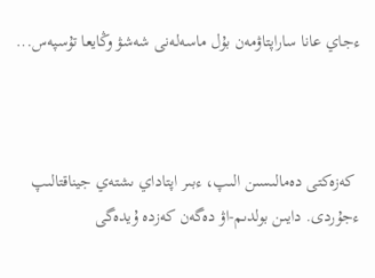ءجاي عانا ساراپتاۋمەن بۇل ماسەلەنى شەشۋ وڭايعا تۇسپەس...



 كەزەكتى دەمالىسىن الىپ، ءبىر اپتاداي ىشتەي جيناقتالىپ ءجۇردى. دايىن بولدىم-اۋ دەگەن كەزدە ۇيدەگى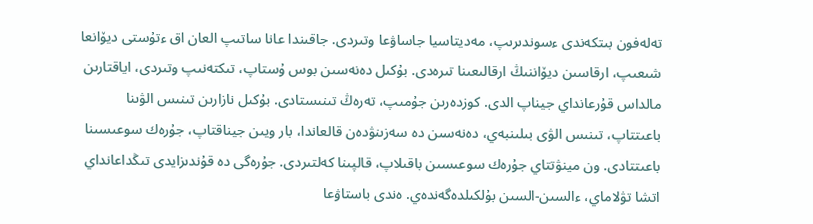تەلەفون بىتكەندى ءسوندىرىپ، مەديتاسيا جاساۋعا وتىردى. جاقىندا عانا ساتىپ العان اق ءتۇستى ديۆانعا شىعىپ، ارقاسىن ديۆاننىڭ ارقالىعىنا تىرەدى. بۇكىل دەنەسىن بوس ۇستاپ، تىكتەنىپ وتىردى، اياقتارىن مالداس قۇرعانداي جيناپ الدى. كوزدەرىن جۇمىپ، تەرەڭ تىنىستادى. بۇكىل نازارىن تىنىس الۋىنا باعىتتاپ، تىنىس الۋى بىلىنبەي، دەنەسىن دە سەزىنۋدەن قالعاندا، بار ويىن جيناقتاپ، جۇرەك سوعىسىنا باعىتتادى. ون مينۋتتاي جۇرەك سوعىسىن باقىلاپ، قالپىنا كەلتىردى. جۇرەگى دە قۇندىزايدى تىڭداعانداي اتشا تۋلاماي، ءالسىن-السىن بۇلكىلدەگەندەي. ەندى باستاۋعا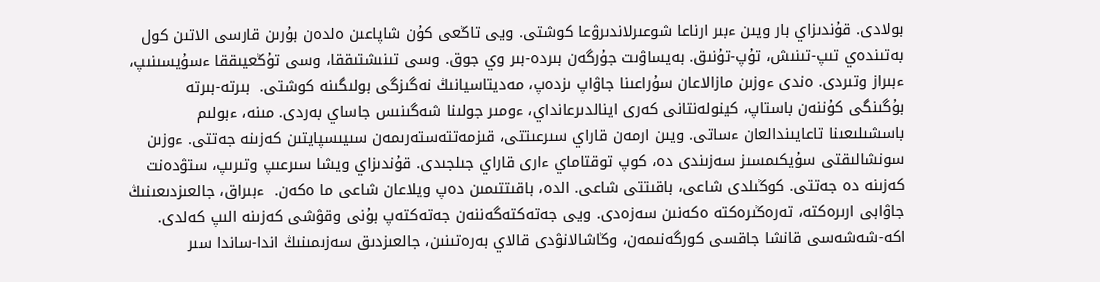بولادى. قۇندىزاي بار ويىن ءبىر ارناعا شوعىرلاندىرۋعا كوشتى. ويى تاڭعى كۇن شاپاعىن ەلدەن بۇرىن قارسى الاتىن كول بەتىندەي تىپ-تىنىش، تۇپ-تۇنىق. بەيساۋىت جۇرگەن بىردە-بىر وي جوق. وسى تىنىشتىققا، وسى تۇڭعيىققا ءسۇيسىنىپ، ءبىراز وتىردى. ەندى ءوزىن مازالاعان سۇراعىنا جاۋاپ ىزدەپ، مەديتاسيانىڭ نەگىزگى بولىگىنە كوشتى.  بىرتە-بىرتە بۇگىنگى كۇننەن باستاپ، كينولەنتانى كەرى اينالدىرعانداي، ءومىر جولىنا شەگىنىس جاساي بەردى. مىنە، ءبولىم باسشىلىعىنا تاعايىندالعان ءساتى. ويىن ارمەن قاراي سىرعىتتى، قىزمەتتەستەرىمەن سىيىسپايتىن كەزىنە جەتتى. ءوزىن سونشالىقتى سۇيكىمسىز سەزىندى دە، كوپ توقتاماي ءارى قاراي جىلجىدى. قۇندىزاي ويشا سىرعىپ وتىرىپ، ستۋدەنت كەزىنە دە جەتتى. كوڭىلدى شاعى، باقىتتى شاعى. الدە، باقىتتىمىن دەپ ويلاعان شاعى ما ەكەن.  ءبىراق، جالعىزدىعىنىڭ جاۋابى ارىرەكتە، تەرەڭىرەكتە ەكەنىن سەزەدى. ويى جەتەكتەگەننەن جەتەكتەپ بۇنى وقۋشى كەزىنە الىپ كەلدى. اكە-شەشەسى قانشا جاقسى كورگەنىمەن، وڭاشالانۋدى قالاي بەرەتىنىن، جالعىزدىق سەزىمىنىڭ اندا-ساندا سىر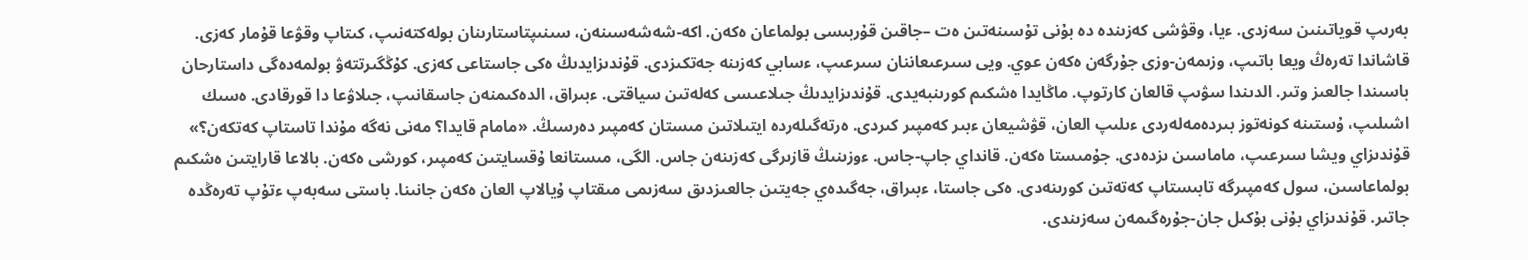بەرىپ قوياتىنىن سەزدى. ءيا، وقۋشى كەزىندە دە بۇنى تۇسىنەتىن ەت –جاقىن قۇربىسى بولماعان ەكەن. اكە-شەشەسىنەن، سىنىپتاستارىنان بولەكتەنىپ، كىتاپ وقۋعا قۇمار كەزى. قاشاندا تەرەڭ ويعا باتىپ، وزىمەن-وزى جۇرگەن ەكەن عوي. ويى سىرعىعاننان سىرعىپ، ءسابي كەزىنە جەتكىزدى. قۇندىزايدىڭ ەكى جاستاعى كەزى. كۇڭگىرتتەۋ بولمەدەگى داستارحان باسىندا جالعىز وتىر. الدىندا سۋىپ قالعان كارتوپ. ماڭايدا ەشكىم كورىنبەيدى. قۇندىزايدىڭ جىلاعىسى كەلەتىن سياقتى. ءبىراق، الدەكىمنەن جاسقانىپ، جىلاۋعا دا قورقادى. ەسىك اشىلىپ، ۇستىنە كونەتوز بىردەمەلەردى ءىلىپ العان، قۋشيعان ءبىر كەمپىر كىردى. ەرتەگىلەردە ايتىلاتىن مىستان كەمپىر دەرسىڭ. «مامام قايدا؟ مەنى نەگە مۇندا تاستاپ كەتكەن؟» قۇندىزاي ويشا سىرعىپ، ماماسىن ىزدەدى. جۇمىستا ەكەن. قانداي جاپ-جاس. ءوزىنىڭ قازىرگى كەزىنەن جاس. الگى، مىستانعا ۇقسايتىن كەمپىر، كورشى ەكەن. بالاعا قارايتىن ەشكىم بولماعاسىن، سول كەمپىرگە تابىستاپ كەتەتىن كورىنەدى. ەكى جاستا، ءبىراق، جەگىدەي جەيتىن جالعىزدىق سەزىمى مىقتاپ ۇيالاپ العان ەكەن جانىنا. باستى سەبەپ ءتۇپ تەرەڭدە جاتىر. قۇندىزاي بۇنى بۇكىل جان-جۇرەگىمەن سەزىندى.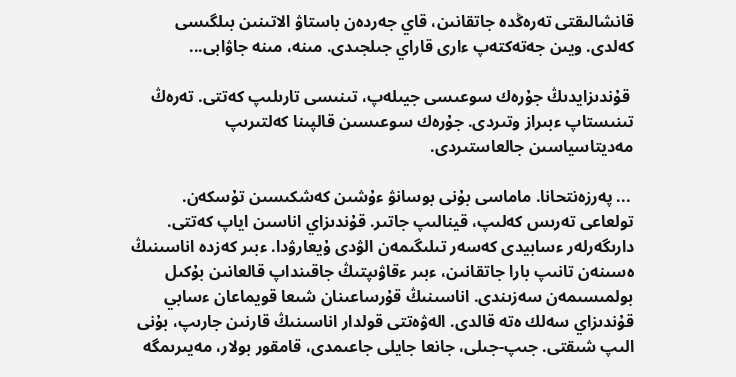قانشالىقتى تەرەڭدە جاتقانىن، قاي جەردەن باستاۋ الاتىنىن بىلگىسى كەلدى. ويىن جەتەكتەپ ءارى قاراي جىلجىدى. مىنە، مىنە جاۋابى...

 قۇندىزايدىڭ جۇرەك سوعىسى جيىلەپ، تىنىسى تارىلىپ كەتتى. تەرەڭ تىنىستاپ ءبىراز وتىردى. جۇرەك سوعىسىن قالپىنا كەلتىرىپ  مەديتاسياسىن جالعاستىردى.

 ... پەرزەنتحانا. ماماسى بۇنى بوسانۋ ءۇشىن كەشكىسىن تۇسكەن. تولعاعى تەرىس كەلىپ، قينالىپ جاتىر. قۇندىزاي اناسىن اياپ كەتتى. دارىگەرلەر ءسابيدى كەسەر تىلىگىمەن الۋدى ۇيعارۋدا. ءبىر كەزدە اناسىنىڭ ەسىنەن تانىپ بارا جاتقانىن، ءبىر ءقاۋىپتىڭ جاقىنداپ قالعانىن بۇكىل بولمىسىمەن سەزىندى. اناسىنىڭ قۇرساعىنان شىعا قويماعان ءسابي قۇندىزاي سەلك ەتە قالدى. الەۋەتتى قولدار اناسىنىڭ قارنىن جارىپ، بۇنى الىپ شىقتى. جىپ-جىلى، جانعا جايلى جاعىمدى، قامقور بولار، مەيىرىمگە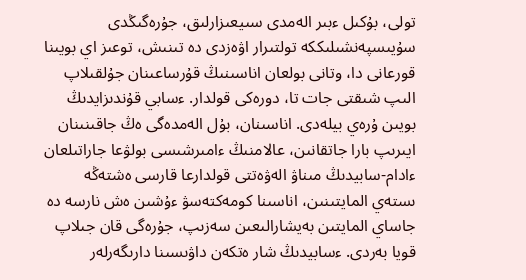تولى، بۇكىل ءبىر الەمدى سىيعىزارلىق، جۇرەگىڭدى سۇيىسپەنشىلىككە تولتىرار اۋەزدى دە تىنىش، توعىز اي بويىنا قورعانى دا، وتانى بولعان اناسىنىڭ قۇرساعىنان جۇلقىلاپ الىپ شىقتى جات تا، دورەكى قولدار. ءسابي قۇندىزايدىڭ بويىن ۇرەي بيلەدى. اناسىنان، بۇل الەمدەگى ەڭ جاقىنىنان ايىرىپ بارا جاتقانىن، عالامنىڭ ءامىرشىسى بولۋعا جاراتىلعان ءادام-سابيدىڭ مىناۋ الەۋەتتى قولدارعا قارسى ەشتەڭە ىستەي المايتىنىن، اناسىنا كومەكتەسۋ ءۇشىن ەش نارسە دە جاساي المايتىن بەيشارالىعىن سەزىپ، جۇرەگى قان جىلاپ قويا بەردى. ءسابيدىڭ شار ەتكەن داۋىسىنا دارىگەرلەر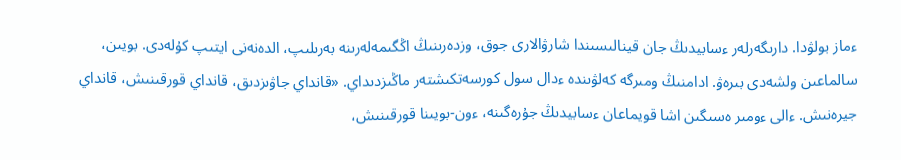ءماز بولۋدا. دارىگەرلەر ءسابيدىڭ جان قينالىسىندا شارۋالارى جوق، وزدەرىنىڭ اڭگىمەلەرىنە بەرىلىپ، الدەنەنى ايتىپ كۇلەدى. بويىن، سالماعىن ولشەدى بىرەۋ. ادامنىڭ ومىرگە كەلۋىندە ءدال سول كورسەتكىشتەر ماڭىزدىداي. «قانداي جاۋىزدىق، قانداي قورقىنىش، قانداي جيرەنىش. ءالى ءومىر ەسىگىن اشا قويماعان ءسابيدىڭ جۇرەگىنە، ءون-بويىنا قورقىنىش،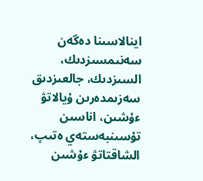اينالاسىنا دەگەن سەنىمسىزدىك، السىزدىك، جالعىزدىق سەزىمدەرىن ۇيالاتۋ ءۇشىن، اناسىن تۇسىنبەستەي ەتىپ، الشاقتاتۋ ءۇشىن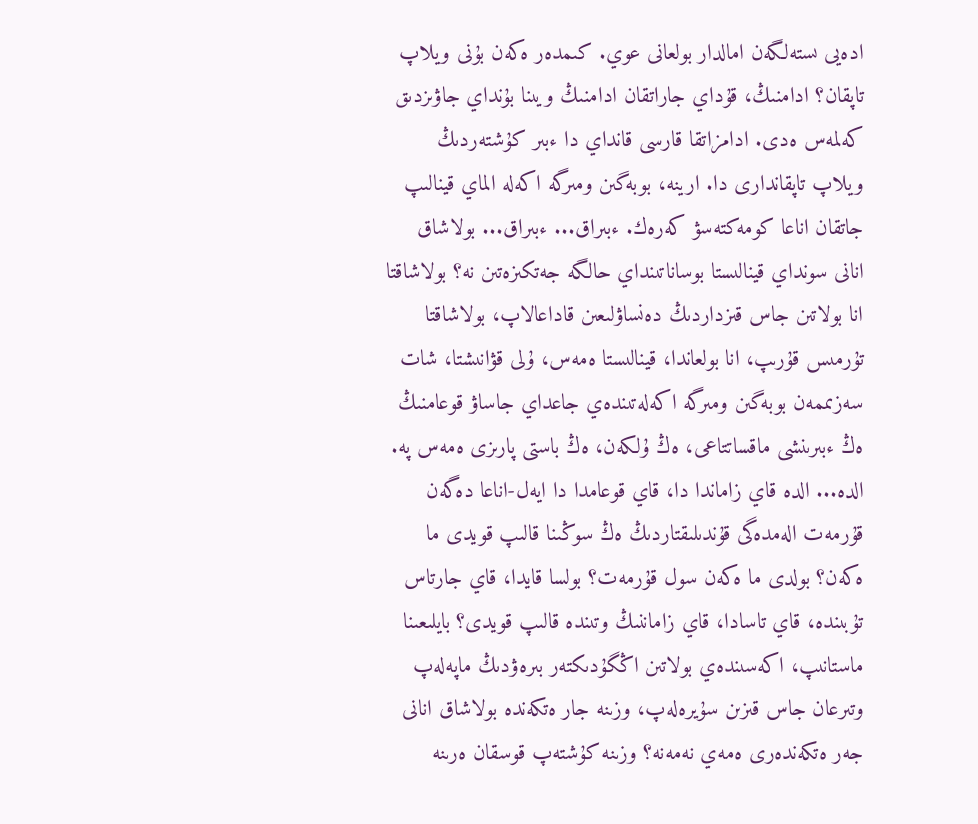ادەيى ىستەلگەن امالدار بولعانى عوي. كىمدەر ەكەن بۇنى ويلاپ تاپقان؟ ادامنىڭ، قۇداي جاراتقان ادامنىڭ ويىنا بۇنداي جاۋىزدىق كەلمەس ەدى. ادامزاتقا قارسى قانداي دا ءبىر كۇشتەردىڭ ويلاپ تاپقاندارى دا. ارينە، بوبەگىن ومىرگە اكەلە الماي قينالىپ جاتقان اناعا كومەكتەسۋ كەرەك. ءبىراق... ءبىراق... بولاشاق انانى سونداي قينالىستا بوساناتىنداي حالگە جەتكىزەتىن نە؟ بولاشاقتا انا بولاتىن جاس قىزداردىڭ دەنساۋلىعىن قاداعالاپ، بولاشاقتا تۇرمىس قۇرىپ، انا بولعاندا، قينالىستا ەمەس، ۇلى قۋانىشتا، شات سەزىممەن بوبەگىن ومىرگە اكەلەتىندەي جاعداي جاساۋ قوعامنىڭ ەڭ ءبىرىنشى ماقساتتاعى، ەڭ ۇلكەن، ەڭ باستى پارىزى ەمەس پە. الدە... الدە قاي زاماندا دا، قاي قوعامدا دا ايەل-اناعا دەگەن قۇرمەت الەمدەگى قۇندىلىقتاردىڭ ەڭ سوڭىنا قالىپ قويدى ما ەكەن؟ بولدى ما ەكەن سول قۇرمەت؟ بولسا قايدا، قاي جارتاس تۇبىندە، قاي تاسادا، قاي زاماننىڭ وتىندە قالىپ قويدى؟ بايلىعىنا ماستانىپ، اكەسىندەي بولاتىن اڭگۇدىكتەر بىرەۋدىڭ ماپەلەپ وتىرعان جاس قىزىن سۇيرەلەپ، وزىنە جار ەتكەندە بولاشاق انانى جەر ەتكەندەرى ەمەي نەمەنە؟ وزىنە كۇشتەپ قوسقان ەرىنە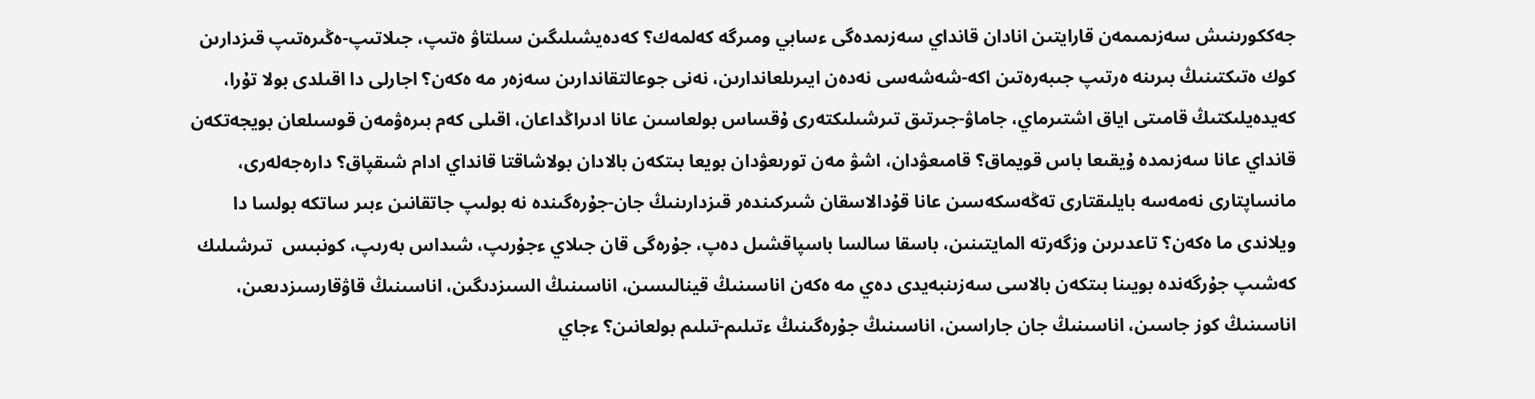جەككورىنىش سەزىمىمەن قارايتىن انادان قانداي سەزىمدەگى ءسابي ومىرگە كەلمەك؟ كەدەيشىلىگىن سىلتاۋ ەتىپ، جىلاتىپ-ەڭىرەتىپ قىزدارىن كوك ەتىكتىنىڭ بىرىنە ەرتىپ جىبەرەتىن اكە-شەشەسى نەدەن ايىرىلعاندارىن، نەنى جوعالتقاندارىن سەزەر مە ەكەن؟ اجارلى دا اقىلدى بولا تۇرا، كەيدەيلىكتىڭ قامىتى اياق اشتىرماي، جاماۋ-جىرتىق تىرشىلىكتەرى ۇقساس بولعاسىن عانا ادىراڭداعان، اقىلى كەم بىرەۋمەن قوسىلعان بويجەتكەن قانداي عانا سەزىمدە ۇيقىعا باس قويماق؟ قامىعۋدان، اشۋ مەن تورىعۋدان بويعا بىتكەن بالادان بولاشاقتا قانداي ادام شىقپاق؟ دارەجەلەرى، مانساپتارى نەمەسە بايلىقتارى تەڭەسكەسىن عانا قۇدالاسقان شىركىندەر قىزدارىنىڭ جان-جۇرەگىندە نە بولىپ جاتقانىن ءبىر ساتكە بولسا دا ويلاندى ما ەكەن؟ تاعدىرىن وزگەرتە المايتىنىن، باسقا سالسا باسپاقشىل دەپ، جۇرەگى قان جىلاي ءجۇرىپ، شىداس بەرىپ، كونبىس  تىرشىلىك كەشىپ جۇرگەندە بويىنا بىتكەن بالاسى سەزىنبەيدى دەي مە ەكەن اناسىنىڭ قينالىسىن، اناسىنىڭ السىزدىگىن، اناسىنىڭ قاۋقارسىزدىعىن، اناسىنىڭ كوز جاسىن، اناسىنىڭ جان جاراسىن، اناسىنىڭ جۇرەگىنىڭ ءتىلىم-تىلىم بولعانىن؟ ءجاي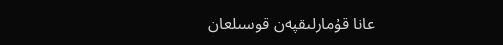عانا قۇمارلىقپەن قوسىلعان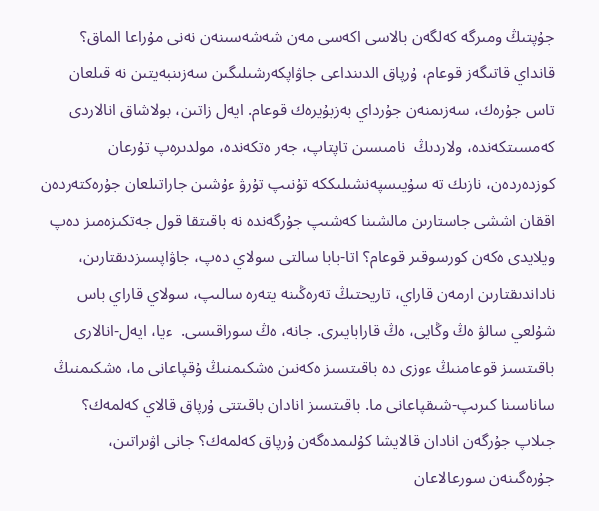جۇپتىڭ ومىرگە كەلگەن بالاسى اكەسى مەن شەشەسىنەن نەنى مۇراعا الماق؟ قانداي قاتىگەز قوعام، ۇرپاق الدىنداعى جاۋاپكەرشىلىگىن سەزىنبەيتىن نە قىلعان تاس جۇرەك، سەزىمنەن جۇرداي بەزبۇيرەك قوعام. ايەل زاتىن، بولاشاق انالاردى كەمسىتكەندە، ولاردىڭ  نامىسىن تاپتاپ، جەر ەتكەندە، مولدىرەپ تۇرعان كوزدەردەن، نازىك تە سۇيىسپەنشىلىككە تۇنىپ تۇرۋ ءۇشىن جاراتىلعان جۇرەكتەردەن اققان اششى جاستارىن مالشىنا كەشىپ جۇرگەندە نە باقىتقا قول جەتكىزەمىز دەپ ويلايدى ەكەن كورسوقىر قوعام؟ اتا-بابا سالتى سولاي دەپ، جاۋاپسىزدىقتارىن، ناداندىقتارىن ارمەن قاراي، تاريحتىڭ تەرەڭىنە يتەرە سالىپ، سولاي قاراي باس شۇلعي سالۋ ەڭ وڭايى، ەڭ قارابايىرى. جانە، ەڭ سوراقىسى.  ءيا، ايەل-انالارى باقىتسىز قوعامنىڭ ءوزى دە باقىتسىز ەكەنىن ەشكىمنىڭ ۇقپاعانى ما، ەشكىمنىڭ ساناسىنا كىرىپ-شىقپاعانى ما. باقىتسىز انادان باقىتتى ۇرپاق قالاي كەلمەك؟ جىلاپ جۇرگەن انادان قالايشا كۇلىمدەگەن ۇرپاق كەلمەك؟ جانى اۋىراتىن، جۇرەگىنەن سورعالاعان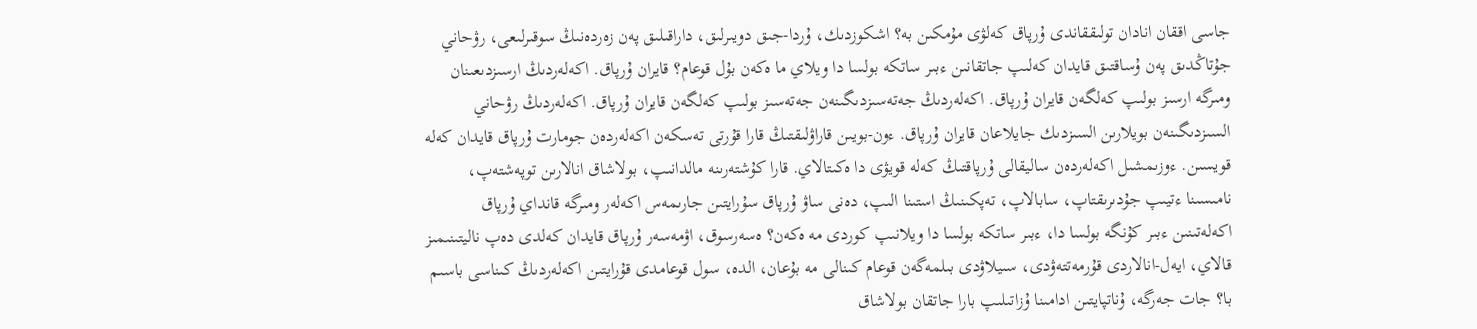جاسى اققان انادان تولىققاندى ۇرپاق كەلۋى مۇمكىن بە؟ اشكوزدىك، ۇردا-جىق دويىرلىق، داراقىلىق پەن زەردەنىڭ سوقىرلىعى، رۋحاني جۇتاڭدىق پەن ۇساقتىق قايدان كەلىپ جاتقانىن ءبىر ساتكە بولسا دا ويلاي ما ەكەن بۇل قوعام؟ قايران ۇرپاق. اكەلەردىڭ ارسىزدىعىنان ومىرگە ارسىز بولىپ كەلگەن قايران ۇرپاق. اكەلەردىڭ جەتەسىزدىگىنەن جەتەسىز بولىپ كەلگەن قايران ۇرپاق. اكەلەردىڭ رۋحاني السىزدىگىنەن بويلارىن السىزدىك جايلاعان قايران ۇرپاق. ءون-بويىن قاراۋلىقتىڭ قارا قۇرتى تەسكەن اكەلەردەن جومارت ۇرپاق قايدان كەلە قويسىن. ءوزىمشىل اكەلەردەن ساليقالى ۇرپاقتىڭ كەلە قويۋى دا ەكىتالاي. قارا كۇشتەرىنە مالدانىپ، بولاشاق انالارىن توپەشتەپ، نامىسىنا ءتيىپ جۇدىرىقتاپ، سابالاپ، تەپكىنىڭ استىنا الىپ، دەنى ساۋ ۇرپاق سۇرايتىن جارىمەس اكەلەر ومىرگە قانداي ۇرپاق اكەلەتىنىن ءبىر كۇنگە بولسا دا، ءبىر ساتكە بولسا دا ويلانىپ كوردى مە ەكەن؟ ەسەرسوق، اۋمەسەر ۇرپاق قايدان كەلدى دەپ ناليتىنىمىز قالاي، ايەل-انالاردى قۇرمەتتەۋدى، سىيلاۋدى بىلمەگەن قوعام كىنالى مە بۇعان، الدە، سول قوعامدى قۇرايتىن اكەلەردىڭ كىناسى باسىم با؟ جات جەرگە، ۇناتپايتىن ادامىنا ۇزاتىلىپ بارا جاتقان بولاشاق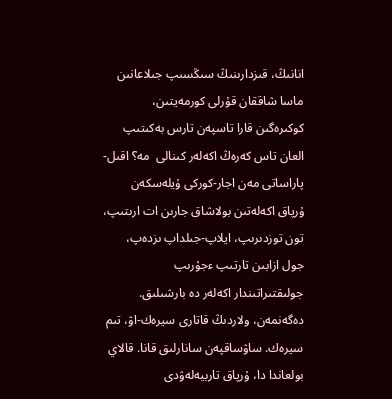انانىڭ، قىزدارىنىڭ سىڭسىپ جىلاعانىن ماسا شاققان قۇرلى كورمەيتىن، كوكىرەگىن قارا تاسپەن تارس بەكىتىپ العان تاس كەرەڭ اكەلەر كىنالى  مە؟ اقىل-پاراساتى مەن اجار-كوركى ۇيلەسكەن ۇرپاق اكەلەتىن بولاشاق جارىن ات ارىتىپ، تون توزدىرىپ، ايلاپ-جىلداپ ىزدەپ، جول ازابىن تارتىپ ءجۇرىپ جولىقتىراتىندار اكەلەر دە بارشىلىق. دەگەنمەن، ولاردىڭ قاتارى سيرەك-اۋ، تىم سيرەك. ساۋساقپەن سانارلىق قانا. قالاي بولعاندا دا، ۇرپاق تاربيەلەۋدى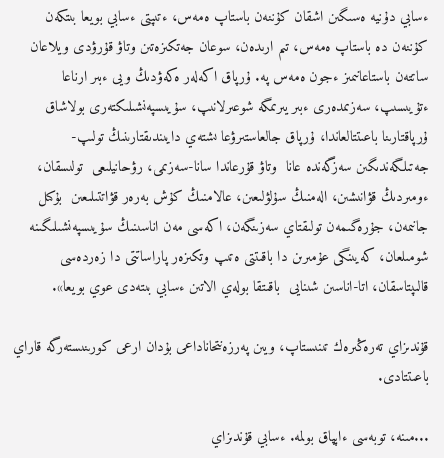ءسابي دۇنيە ەسىگىن اشقان كۇننەن باستاپ ەمەس، ءتىپتى ءسابي بويعا بىتكەن كۇننەن دە باستاپ ەمەس، تىم ارىدەن، سوعان جەتكىزەتىن وتاۋ قۇرۋدى ويلاعان ساتتەن باستاعانىمىز ءجون ەمەس پە. ۇرپاق اكەلەر ەكەۋدىڭ ويى ءبىر ارناعا ءتۇيىسىپ، سەزىمدەرى ءبىر يىرىمگە شوعىرلانىپ، سۇيىسپەنشىلىكتەرى بولاشاق ۇرپاقتارىنا باعىتتالعاندا، ۇرپاق جالعاستىرۋعا ىشتەي دايىندىقتارىنىڭ تولىپ-جەتىلگەندىگىن سەزگەندە عانا  وتاۋ قۇرعاندا سانا-سەزىمى، رۋحانيلىعى  تولىسقان، ءومىردىڭ قۋانىشىن، الەمنىڭ سۇلۋلىعىن، عالامنىڭ كۇش بەرەر قۋاتتىلىعىن  بۇكىل جانىمەن، جۇرەگىمەن تولىقتاي سەزىنگەن، اكەسى مەن اناسىنىڭ سۇيىسپەنشىلىگىنە شومىلعان، كەيىنگى عۇمىرىن دا باقىتتى ەتىپ وتكىزەر پاراساتتى دا زەردەسى قالىپتاسقان، اتا-اناسىن شىنايى  باقىتقا بولەي الاتىن ءسابي بىتەدى عوي بويعا».

قۇندىزاي تەرەڭىرەك تىنىستاپ، ويىن پەرزەنتحاناداعى بۇدان ارعى كورىنىستەرگە قاراي باعىتتادى.

...مىنە، توبەسى ءاپپاق بولمە. ءسابي قۇندىزاي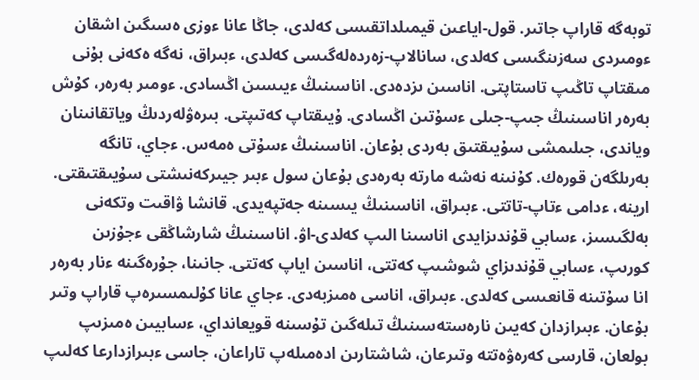توبەگە قاراپ جاتىر. قول-اياعىن قيمىلداتقىسى كەلدى، جاڭا عانا ءوزى ەسىگىن اشقان ءومىردى سەزىنگىسى كەلدى، سانالاپ-زەردەلەگىسى كەلدى، ءبىراق، نەگە ەكەنى بۇنى مىقتاپ تاڭىپ تاستاپتى. اناسىن ىزدەدى. اناسىنىڭ ءيىسىن اڭسادى. ءومىر بەرەر، كۇش بەرەر اناسىنىڭ جىپ-جىلى ءسۇتىن اڭسادى. ۇيىقتاپ كەتىپتى. بىرەۋلەردىڭ وياتقانىنان وياندى، جىلىمشى سۇيىقتىق بەردى بۇعان. اناسىنىڭ ءسۇتى ەمەس. ءجاي، تانگە بەرىلگەن قورەك. كۇنىنە نەشە مارتە بەرەدى بۇعان سول ءبىر جيىركەنىشتى سۇيىقتىقتى. ارينە، ءدامى ءتاپ-تاتتى. ءبىراق، اناسىنىڭ يىسىنە جەتپەيدى. قانشا ۋاقىت وتكەنى بەلگىسىز، ءسابي قۇندىزايدى اناسىنا الىپ كەلدى-اۋ. اناسىنىڭ شارشاڭقى ءجۇزىن كورىپ، ءسابي قۇندىزاي شوشىپ كەتتى، اناسىن اياپ كەتتى. جانىنا، جۇرەگىنە ءنار بەرەر انا سۇتىنە قانعىسى كەلدى. ءبىراق، اناسى ەمىزبەدى. ءجاي عانا كۇلىمسىرەپ قاراپ وتىر بۇعان. ءبىرازدان كەيىن نارەستەسىنىڭ تىلەگىن تۇسىنە قويعانداي، ءسابيىن ەمىزىپ بولعان، قارسى كەرەۋەتتە وتىرعان، شاشتارىن ادەمىلەپ تاراعان، جاسى ءبىرازدارعا كەلىپ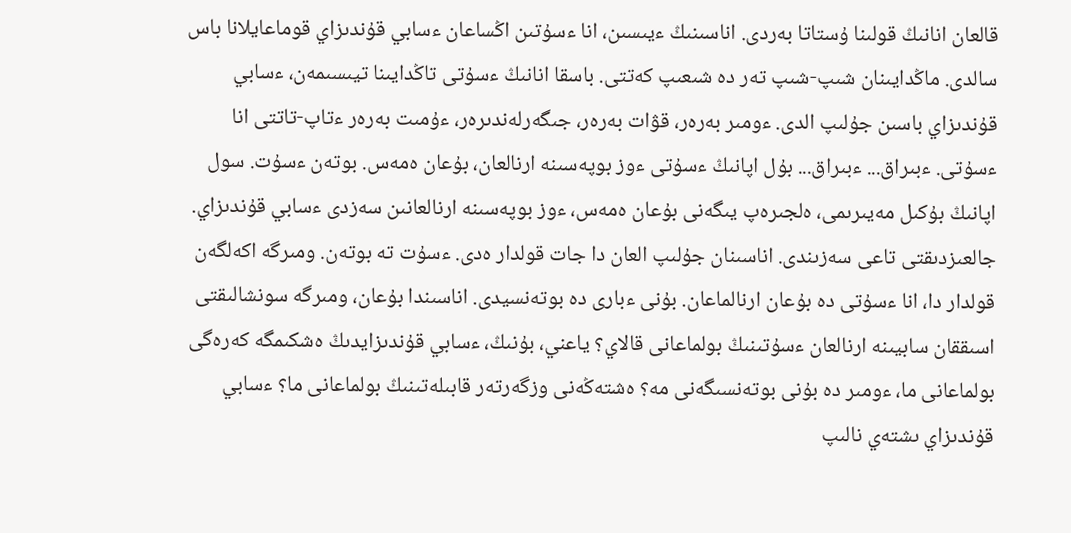قالعان انانىڭ قولىنا ۇستاتا بەردى. اناسىنىڭ ءيىسىن، انا ءسۇتىن اڭساعان ءسابي قۇندىزاي قوماعايلانا باس سالدى. ماڭدايىنان شىپ-شىپ تەر دە شىعىپ كەتتى. باسقا انانىڭ ءسۇتى تاڭدايىنا تيىسىمەن، ءسابي قۇندىزاي باسىن جۇلىپ الدى. ءومىر بەرەر، قۋات بەرەر، جىگەرلەندىرەر، ءۇمىت بەرەر ءتاپ-تاتتى انا ءسۇتى. ءبىراق... ءبىراق... بۇل اپانىڭ ءسۇتى ءوز بوپەسىنە ارنالعان، بۇعان ەمەس. بوتەن ءسۇت. سول اپانىڭ بۇكىل مەيىرىمى، ەلجىرەپ يىگەنى بۇعان ەمەس، ءوز بوپەسىنە ارنالعانىن سەزدى ءسابي قۇندىزاي. جالعىزدىقتى تاعى سەزىندى. اناسىنان جۇلىپ العان دا جات قولدار ەدى. ءسۇت تە بوتەن. ومىرگە اكەلگەن قولدار دا، انا ءسۇتى دە بۇعان ارنالماعان. بۇنى ءبارى دە بوتەنسيدى. اناسىندا بۇعان، ومىرگە سونشالىقتى اسىققان سابيىنە ارنالعان ءسۇتىنىڭ بولماعانى قالاي؟ ياعني، بۇنىڭ، ءسابي قۇندىزايدىڭ ەشكىمگە كەرەگى بولماعانى ما، ءومىر دە بۇنى بوتەنسىگەنى مە؟ ەشتەڭەنى وزگەرتەر قابىلەتىنىڭ بولماعانى ما؟ ءسابي قۇندىزاي ىشتەي نالىپ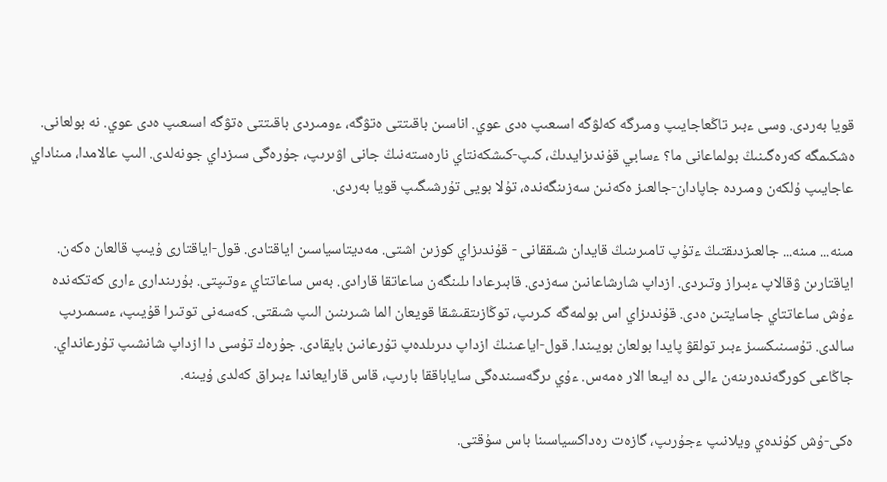قويا بەردى. وسى ءبىر تاڭعاجايىپ ومىرگە كەلۋگە اسىعىپ ەدى عوي. اناسىن باقىتتى ەتۋگە، ءومىردى باقىتتى ەتۋگە اسىعىپ ەدى عوي. نە بولعانى. ەشكىمگە كەرەگىنىڭ بولماعانى ما؟ ءسابي قۇندىزايدىڭ، كىپ-كىشكەنتاي نارەستەنىڭ جانى اۋىرىپ، جۇرەگى سىزداي جونەلدى. الىپ عالامدا، مىناداي عاجايىپ ۇلكەن ومىردە جاپادان-جالعىز ەكەنىن سەزىنگەندە، تۇلا بويى تۇرشىگىپ قويا بەردى.

مىنە... مىنە... جالعىزدىقتىڭ ءتۇپ تامىرىنىڭ قايدان شىققانى - قۇندىزاي كوزىن اشتى. مەديتاسياسىن اياقتادى. قول-اياقتارى ۇيىپ قالعان ەكەن. اياقتارىن ۋقالاپ ءبىراز وتىردى. ازداپ شارشاعانىن سەزدى. قابىرعادا ىلىنگەن ساعاتقا قارادى. بەس ساعاتتاي ءوتىپتى. بۇرىندارى ءارى كەتكەندە ءۇش ساعاتتاي جاسايتىن ەدى. قۇندىزاي اس بولمەگە كىرىپ، توڭازىتقىشقا قويعان الما شىرىنىن الىپ شىقتى. كەسەنى توتىرا قۇيىپ، ءسىمىرىپ سالدى. تۇسىنىكسىز ءبىر تولقۋ پايدا بولعان بويىندا. قول-اياعىنىڭ ازداپ دىرىلدەپ تۇرعانىن بايقادى. جۇرەك تۇسى دا ازداپ شانشىپ تۇرعانداي. جاڭاعى كورگەندەرىنەن ءالى دە ايىعا الار ەمەس. ءۇي ىرگەسىندەگى ساياباققا بارىپ، قاس قارايعاندا ءبىراق كەلدى ۇيىنە.

ەكى-ۇش كۇندەي ويلانىپ ءجۇرىپ، گازەت رەداكسياسىنا باس سۇقتى.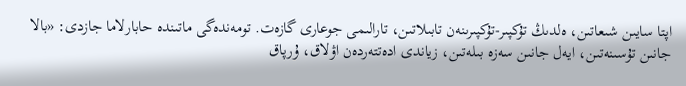اپتا سايىن شىعاتىن، ەلدىڭ تۇكپىر-تۇكپىرىنەن تابىلاتىن، تارالىمى جوعارى گازەت. تومەندەگى ماتىندە حابارلاما جازدى: «بالا جانىن تۇسىنەتىن، ايەل جانىن سەزە بىلەتىن، زياندى ادەتتەردەن اۋلاق، ۇرپاق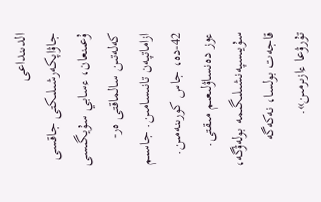الدىنداعى جاۋاپكەرشىلىكتى جاقسى ۇعىنعان، ءسابي سۇيگىسى كەلەتىن سالماقتى ەر-ازاماتپەن تانىسامىن. جاسىم 42-دە، جاس كورىنەمىن. ءوز دەنساۋلىعىم مىقتى. سۇيىسپەنشىلىگىمە بولەۋگە، قاجەت بولسا، نەكەگە تۇرۋعا ءازىرمىن».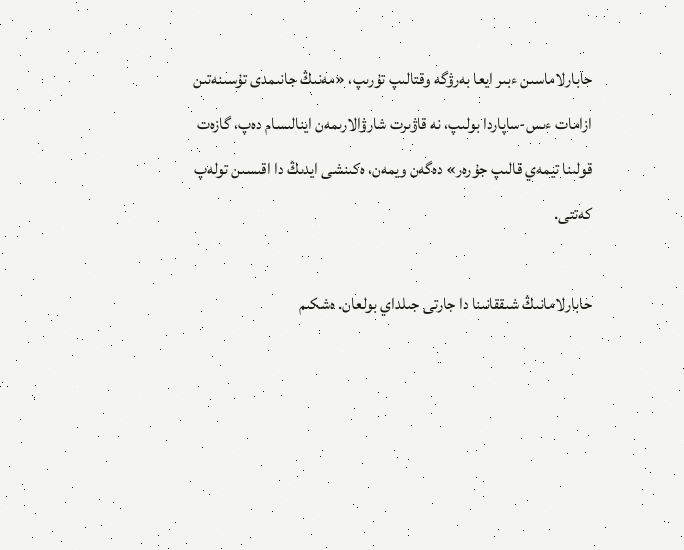حابارلاماسىن ءبىر ايعا بەرۋگە وقتالىپ تۇرىپ، «مەنىڭ جانىمدى تۇسىنەتىن ازامات ءىس-ساپاردا بولىپ، نە قاۋىرت شارۋالارىمەن اينالىسام دەپ، گازەت قولىنا تيمەي قالىپ جۇرەر» دەگەن ويمەن، ەكىنشى ايدىڭ دا اقىسىن تولەپ كەتتى.

حابارلامانىڭ شىققانىنا دا جارتى جىلداي بولعان. ەشكىم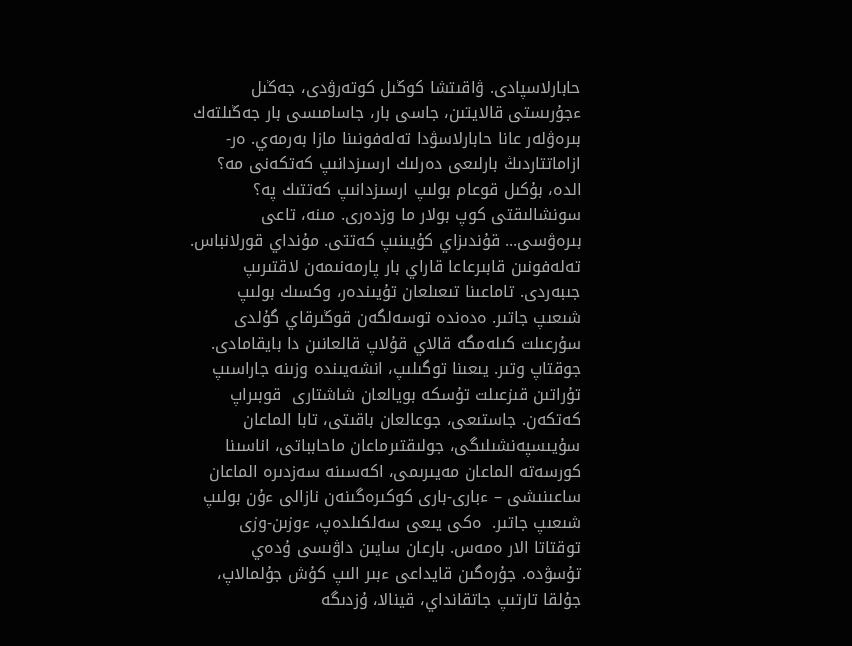حابارلاسپادى. ۋاقىتشا كوڭىل كوتەرۋدى، جەڭىل ءجۇرىستى قالايتىن، جاسى بار، جاسامىسى بار جەڭىلتەك بىرەۋلەر عانا حابارلاسۋدا تەلەفونىنا مازا بەرمەي. ەر-ازاماتتاردىڭ بارلىعى دەرلىك ارسىزدانىپ كەتكەنى مە؟ الدە، بۇكىل قوعام بولىپ ارسىزدانىپ كەتتىك پە؟ سونشالىقتى كوپ بولار ما وزدەرى. مىنە، تاعى بىرەۋسى... قۇندىزاي كۇيىنىپ كەتتى. مۇنداي قورلانباس. تەلەفونىن قابىرعاعا قاراي بار پارمەنىمەن لاقتىرىپ جىبەردى. تاماعىنا تىعىلعان تۇيىندەر، وكسىك بولىپ شىعىپ جاتىر. ەدەندە توسەلگەن قوڭىرقاي گۇلدى سۇرعىلت كىلەمگە قالاي قۇلاپ قالعانىن دا بايقامادى. جوقتاپ وتىر. يىعىنا توگىلىپ، انشەيىندە وزىنە جاراسىپ تۇراتىن قىزعىلت تۇسكە بويالعان شاشتارى  قوبىراپ كەتكەن. جاستىعى، جوعالعان باقىتى، تابا الماعان سۇيىسپەنشىلىگى، جولىقتىرماعان ماحابباتى، اناسىنا كورسەتە الماعان مەيىرىمى، اكەسىنە سەزدىرە الماعان ساعىنىشى – ءبارى-بارى كوكىرەگىنەن نازالى ءۇن بولىپ شىعىپ جاتىر.  ەكى يىعى سەلكىلدەپ، ءوزىن-وزى توقتاتا الار ەمەس. بارعان سايىن داۋىسى ۇدەي تۇسۋدە. جۇرەگىن قايداعى ءبىر الىپ كۇش جۇلمالاپ، جۇلقا تارتىپ جاتقانداي، قينالا، ۇزدىگە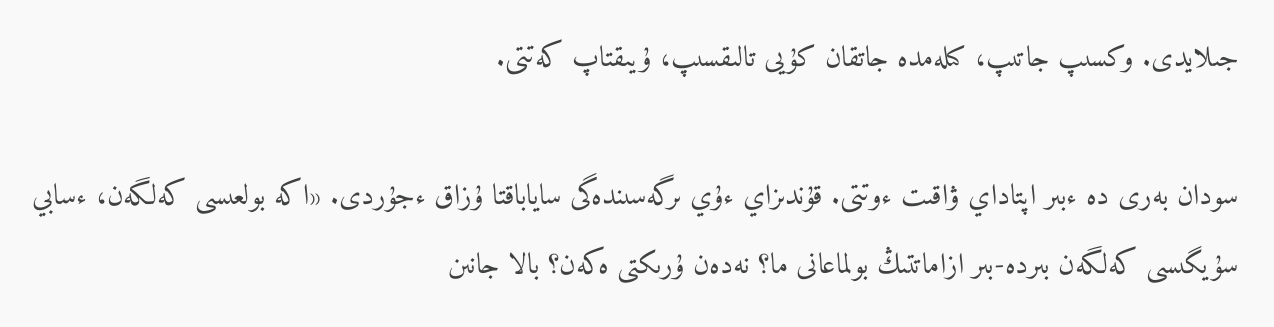جىلايدى. وكسىپ جاتىپ، كىلەمدە جاتقان كۇيى تالىقسىپ، ۇيىقتاپ كەتتى.

سودان بەرى دە ءبىر اپتاداي ۋاقىت ءوتتى. قۇندىزاي ءۇي ىرگەسىندەگى ساياباقتا ۇزاق ءجۇردى. «اكە بولعىسى كەلگەن، ءسابي سۇيگىسى كەلگەن بىردە-بىر ازاماتتىڭ بولماعانى ما؟ نەدەن ۇرىكتى ەكەن؟ بالا جانىن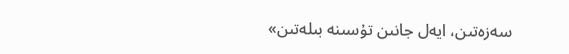سەزەتىن، ايەل جانىن تۇسىنە بىلەتىن»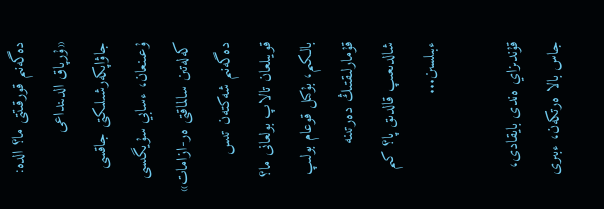دەگەنىم قورقىتتى ما؟ الدە: «ۇرپاق الدىنداعى جاۋاپكەرشىلىكتى جاقسى ۇعىنعان، ءسابي سۇيگىسى كەلەتىن سالماقتى ەر-ازامات» دەگەنىم شەكتەن تىس قويىلعان تالاپ بولعانى ما؟ بالكىم، بۇكىل قوعام بولىپ قۇمارلىقتىڭ دەرتىنە شالدىعىپ قالدىق پا؟ كىم ءبىلسىن...

قۇندىزاي ەندى بايقادى، جاس بالا ەرتكەن، ءبىرى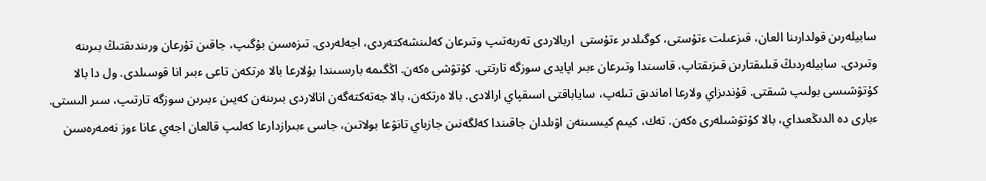سابيلەرىن قولدارىنا العان، قىزعىلت ءتۇستى، كوگىلدىر ءتۇستى  اربالاردى تەربەتىپ وتىرعان كەلىنشەكتەردى، اجەلەردى. تىزەسىن بۇگىپ، جاقىن تۇرعان ورىندىقتىڭ بىرىنە وتىردى. سابيلەردىڭ قىلىقتارىن قىزىقتاپ، قاسىندا وتىرعان ءبىر اپايدى سوزگە تارتتى. كۇتۋشى ەكەن. اڭگىمە بارىسىندا بۇلارعا بالا ەرتكەن تاعى ءبىر انا قوسىلدى. ول دا بالا كۇتۋشىسى بولىپ شىقتى. قۇندىزاي ولارعا اماندىق تىلەپ، ساياباقتى اسىقپاي ارالادى. بالا ەرتكەن، بالا جەتەكتەگەن انالاردى بىرىنەن كەيىن ءبىرىن سوزگە تارتىپ، سىر الىستى.  ءبارى دە الدىڭعىداي، بالا كۇتۋشىلەرى ەكەن. تەك، كيىم كيىسىنەن اۋىلدان جاقىندا كەلگەنىن جازباي تانۋعا بولاتىن، جاسى ءبىرازدارعا كەلىپ قالعان اجەي عانا ءوز نەمەرەسىن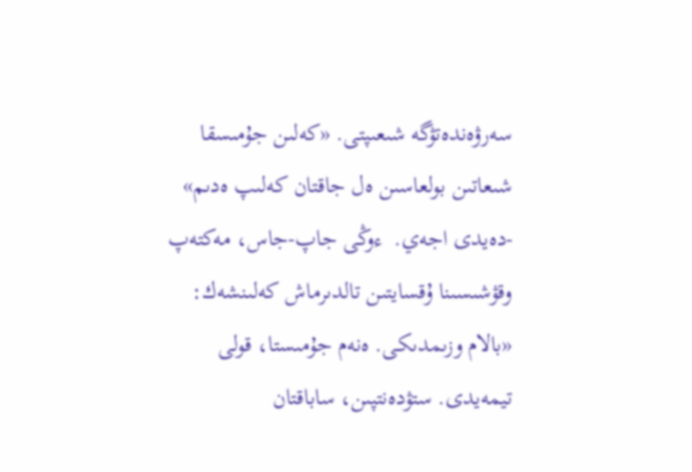سەرۋەندەتۋگە شىعىپتى. «كەلىن جۇمىسقا شىعاتىن بولعاسىن ەل جاقتان كەلىپ ەدىم» -دەيدى اجەي.  ءوڭى جاپ-جاس، مەكتەپ وقۋشىسىنا ۇقسايتىن تالدىرماش كەلىنشەك: «بالام وزىمدىكى. ەنەم جۇمىستا، قولى تيمەيدى. ستۋدەنتپىن، ساباقتان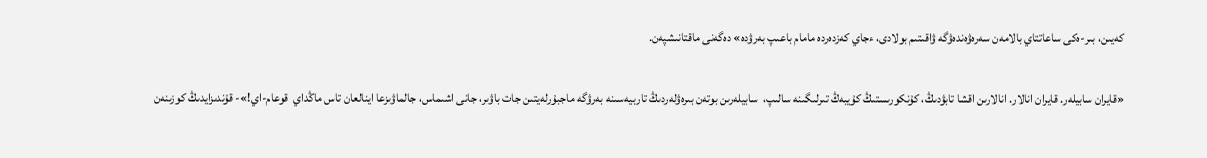كەيىن، بىر-ەكى ساعاتتاي بالامەن سەرەۋەندەۋگە ۋاقىتىم بولادى، ءجاي كەزدەردە مامام باعىپ بەرۋدە» دەگەنى ماقتانىشپەن.

«قايران سابيلەر. قايران انالار. انالارىن اقشا تابۋدىڭ، كۇنكورىستىڭ كۇيبەڭ تىرلىگىنە سالىپ،  سابيلەرىن بوتەن بىرەۋلەردىڭ تاربيەسىنە بەرۋگە ماجبۇرلەيتىن جات باۋىر، جانى اشىماس، جالماۋىزعا اينالعان تاس ماڭداي  قوعام-اي!»- قۇندىزايدىڭ كوزىنەن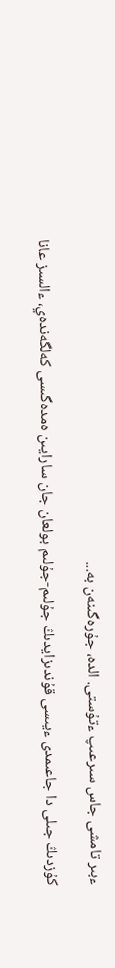ءبىر تامشى جاس سىرعىپ ءتۇستى. الدە، جۇرەگىنەن بە...

كۇزدىڭ جىلى دا جاعىمدى ءيىسى قۇندىزايدىڭ جۇلىم-جۇلىم بولعان جان سارايىن ەمدەگىسى كەلگەندەي، ءالسىز عانا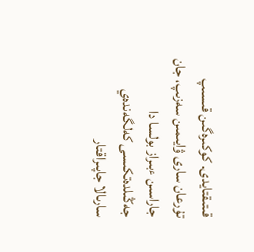قىتىقتايدى. كوكىرەگىن قىسىپ تۇرعان سارى ۋايىمىن سەزىپ، جان جاراسىن ءبىراز بولسا دا جەڭىلدەتكىسى كەلگەندەي سارىالا جاپىراقتار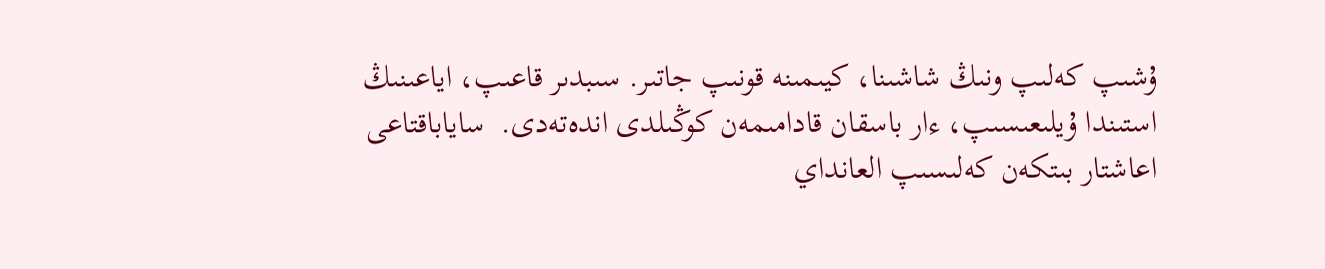ۇشىپ كەلىپ ونىڭ شاشىنا، كيىمىنە قونىپ جاتىر. سىبدىر قاعىپ، اياعىنىڭ استىندا ۇيلىعىسىپ، ءار باسقان قادامىمەن كوڭىلدى اندەتەدى.  ساياباقتاعى اعاشتار بىتكەن كەلىسىپ العانداي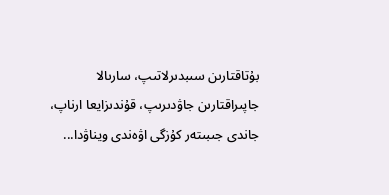بۇتاقتارىن سىبدىرلاتىپ، سارىالا جاپىراقتارىن جاۋدىرىپ، قۇندىزايعا ارناپ، جاندى جىبىتەر كۇزگى اۋەندى ويناۋدا...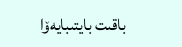باقىت بايتىبايەۆا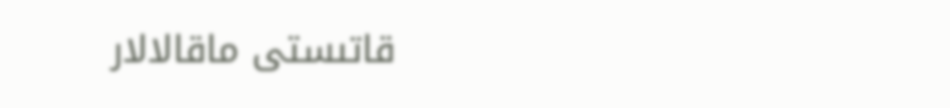قاتىستى ماقالالار